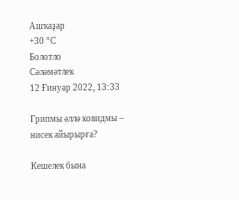Ашҡаҙар
+30 °С
Болотло
Сәләмәтлек
12 Ғинуар 2022, 13:33

Грипмы әллә ковидмы – нисек айырырға?

Кешелек бына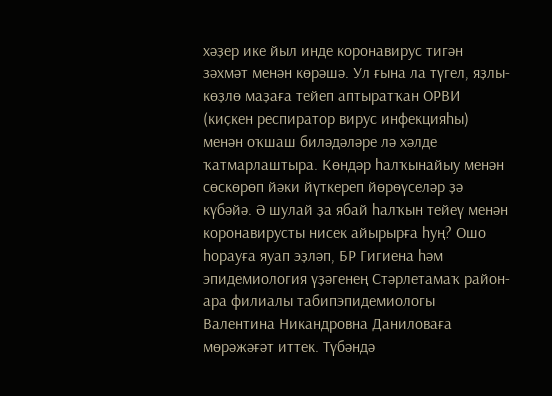хәҙер ике йыл инде коронавирус тигән зәхмәт менән көрәшә. Ул ғына ла түгел, яҙлы-көҙлө маҙаға тейеп аптыратҡан ОРВИ (киҫкен респиратор вирус инфекцияһы) менән оҡшаш биләдәләре лә хәлде ҡатмарлаштыра. Көндәр һалҡынайыу менән сөскөрөп йәки йүткереп йөрөүселәр ҙә күбәйә. Ә шулай ҙа ябай һалҡын тейеү менән коронавирусты нисек айырырға һуң? Ошо һорауға яуап эҙләп, БР Гигиена һәм эпидемиология үҙәгенең Стәрлетамаҡ район-ара филиалы табипэпидемиологы Валентина Никандровна Даниловаға мөрәжәғәт иттек. Түбәндә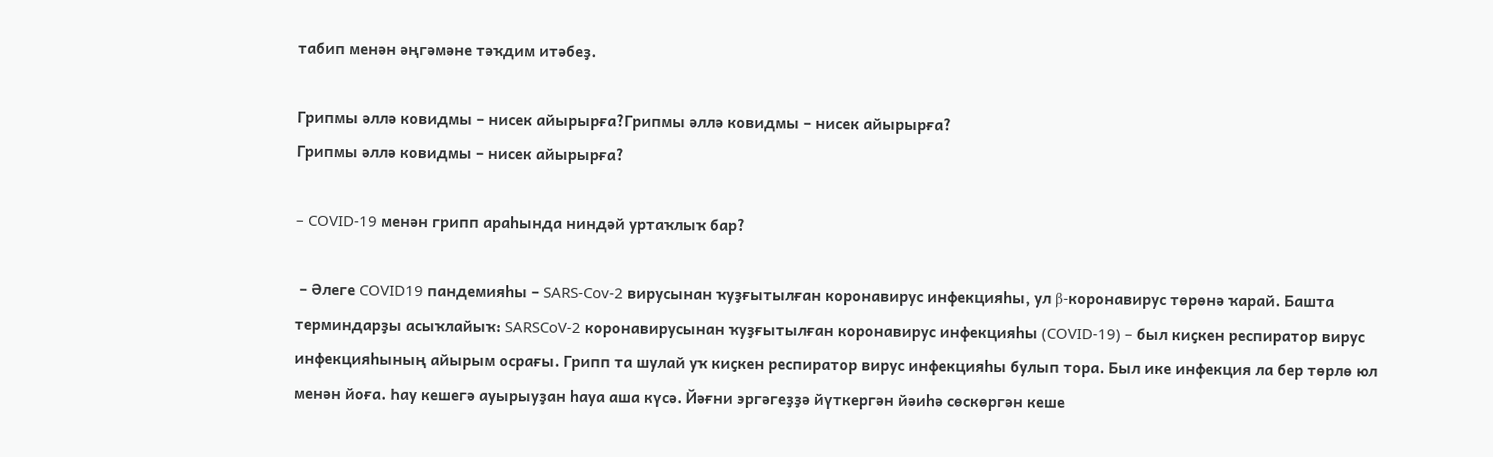табип менән әңгәмәне тәҡдим итәбеҙ.

Грипмы әллә ковидмы – нисек айырырға?Грипмы әллә ковидмы – нисек айырырға?
Грипмы әллә ковидмы – нисек айырырға?

– COVID-19 менән грипп араһында ниндәй уртаҡлыҡ бар?

 – Әлеге COVID19 пандемияһы – SARS-Cov-2 вирусынан ҡуҙғытылған коронавирус инфекцияһы, ул β-коронавирус төрөнә ҡарай. Башта терминдарҙы асыҡлайыҡ: SARSCoV-2 коронавирусынан ҡуҙғытылған коронавирус инфекцияһы (COVID-19) – был киҫкен респиратор вирус инфекцияһының айырым осрағы. Грипп та шулай уҡ киҫкен респиратор вирус инфекцияһы булып тора. Был ике инфекция ла бер төрлө юл менән йоға. Һау кешегә ауырыуҙан һауа аша күсә. Йәғни эргәгеҙҙә йүткергән йәиһә сөскөргән кеше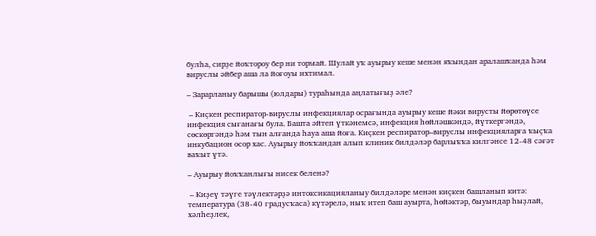булһа, сирҙе йоҡтороу бер ни тормай. Шулай уҡ ауырыу кеше менән яҡындан аралашҡанда һәм вируслы әйбер аша ла йоғоуы ихтимал.

– Зарарланыу барышы (юлдары) тураһында аңлатығыҙ әле?

 – Киҫкен респиратор-вируслы инфекциялар осрағында ауырыу кеше йәки вирусты йөрөтөүсе инфекция сығанағы була. Башта әйтеп үткәнемсә, инфекция һөйләшкәндә, йүткергәндә, сөскөргәндә һәм тын алғанда һауа аша йоға. Киҫкен респиратор–вируслы инфекцияларға ҡыҫҡа инкубацион осор хас. Ауырыу йоҡҡандан алып клиник билдәләр барлыҡҡа килгәнсе 12-48 сәғәт ваҡыт үтә.

– Ауырыу йоҡҡанлығы нисек беленә?

 – Киҙеү тәүге тәүлектәрҙә интоксикацияланыу билдәләре менән киҫкен башланып китә: температура (38-40 градусҡаса) күтәрелә, ныҡ итеп баш ауырта, һөйәктәр, быуындар һыҙлай, хәлһеҙлек,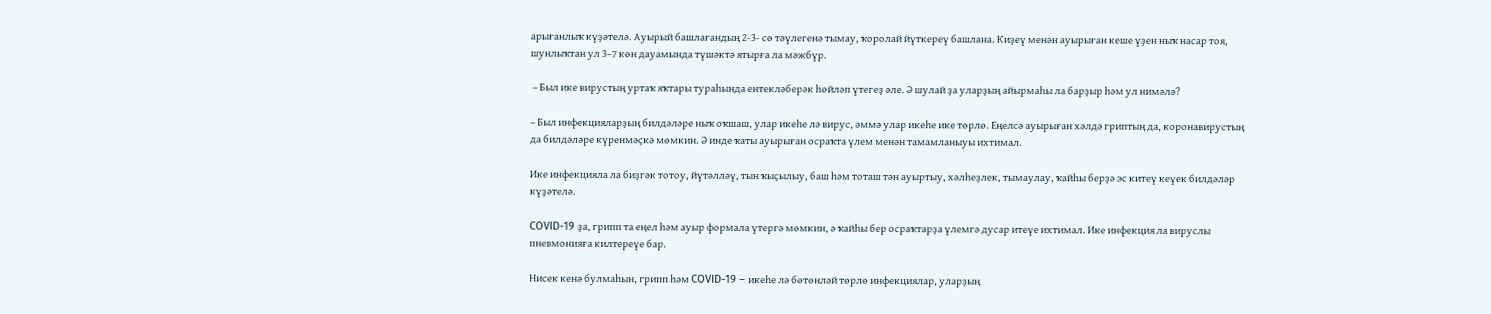арығанлыҡ күҙәтелә. Ауырый башлағандың 2-3- сө тәүлегенә тымау, ҡоролай йүткереү башлана. Киҙеү менән ауырыған кеше үҙен ныҡ насар тоя, шунлыҡтан ул 3–7 көн дауамында түшәктә ятырға ла мәжбүр.

 – Был ике вирустың уртаҡ яҡтары тураһында ентекләберәк һөйләп үтегеҙ әле. Ә шулай ҙа уларҙың айырмаһы ла барҙыр һәм ул нимәлә?

– Был инфекцияларҙың билдәләре ныҡ оҡшаш, улар икеһе лә вирус, әммә улар икеһе ике төрлө. Еңелсә ауырыған хәлдә гриптың да, коронавирустың да билдәләре күренмәҫкә мөмкин. Ә инде ҡаты ауырыған осраҡта үлем менән тамамланыуы ихтимал.

Ике инфекцияла ла биҙгәк тотоу, йүтәлләү, тын ҡыҫылыу, баш һәм тоташ тән ауыртыу, хәлһеҙлек, тымаулау, ҡайһы берҙә эс китеү кеүек билдәләр күҙәтелә.

COVID-19 ҙа, грипп та еңел һәм ауыр формала үтергә мөмкин, ә ҡайһы бер осраҡтарҙа үлемгә дусар итеүе ихтимал. Ике инфекция ла вируслы пневмонияға килтереүе бар.

Нисек кенә булмаһын, грипп һәм COVID-19 – икеһе лә бөтөнләй төрлө инфекциялар, уларҙың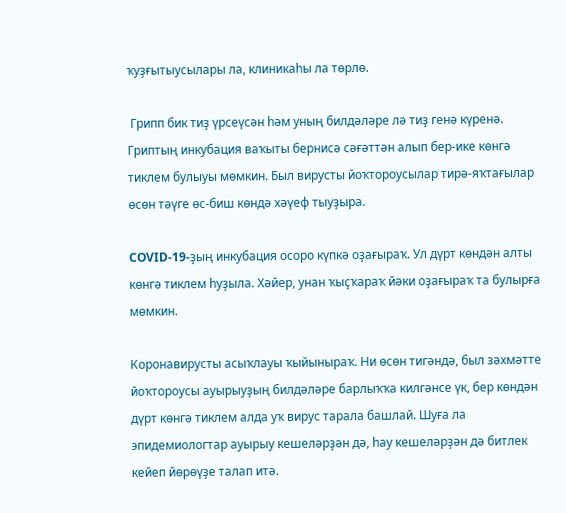ҡуҙғытыусылары ла, клиникаһы ла төрлө.

 Грипп бик тиҙ үрсеүсән һәм уның билдәләре лә тиҙ генә күренә. Гриптың инкубация ваҡыты бернисә сәғәттән алып бер-ике көнгә тиклем булыуы мөмкин. Был вирусты йоҡтороусылар тирә-яҡтағылар өсөн тәүге өс-биш көндә хәүеф тыуҙыра.

COVID-19-ҙың инкубация осоро күпкә оҙағыраҡ. Ул дүрт көндән алты көнгә тиклем һуҙыла. Хәйер, унан ҡыҫҡараҡ йәки оҙағыраҡ та булырға мөмкин.

Коронавирусты асыҡлауы ҡыйыныраҡ. Ни өсөн тигәндә, был зәхмәтте йоҡтороусы ауырыуҙың билдәләре барлыҡҡа килгәнсе үк, бер көндән дүрт көнгә тиклем алда уҡ вирус тарала башлай. Шуға ла эпидемиологтар ауырыу кешеләрҙән дә, һау кешеләрҙән дә битлек кейеп йөрөүҙе талап итә.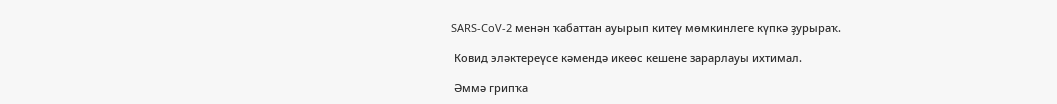SARS-CoV-2 менән ҡабаттан ауырып китеү мөмкинлеге күпкә ҙурыраҡ.

 Ковид эләктереүсе кәмендә икеөс кешене зарарлауы ихтимал.

 Әммә грипҡа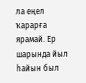ла еңел ҡарарға ярамай. Ер шарында йыл һайын был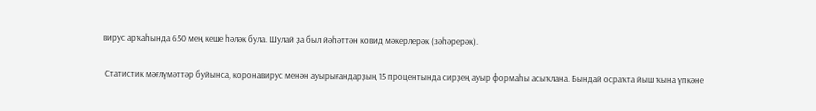вирус арҡаһында 650 мең кеше һәләк була. Шулай ҙа был йәһәттән ковид мәкерлерәк (зәһәрерәк).

 Статистик мәғлүмәттәр буйынса, коронавирус менән ауырығандарҙың 15 процентында сирҙең ауыр формаһы асыҡлана. Бындай осраҡта йыш ҡына үпкәне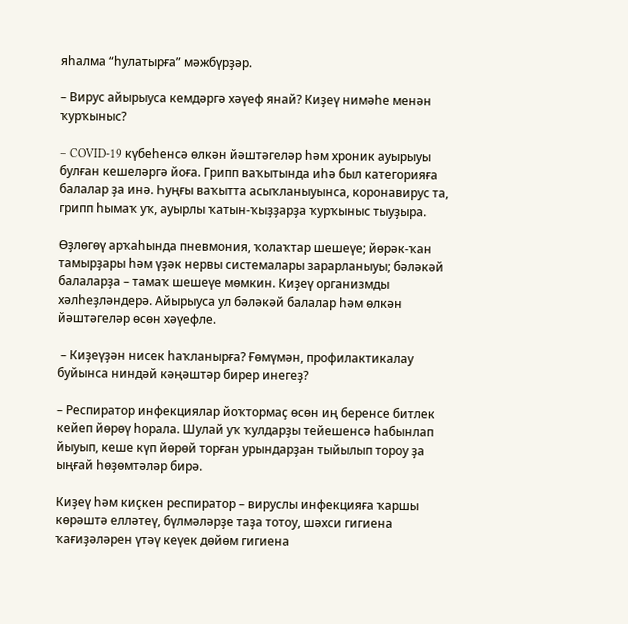яһалма “һулатырға” мәжбүрҙәр.

– Вирус айырыуса кемдәргә хәүеф янай? Киҙеү нимәһе менән ҡурҡыныс?

– COVID-19 күбеһенсә өлкән йәштәгеләр һәм хроник ауырыуы булған кешеләргә йоға. Грипп ваҡытында иһә был категорияға балалар ҙа инә. Һуңғы ваҡытта асыҡланыуынса, коронавирус та, грипп һымаҡ уҡ, ауырлы ҡатын-ҡыҙҙарҙа ҡурҡыныс тыуҙыра.

Өҙлөгөү арҡаһында пневмония, ҡолаҡтар шешеүе; йөрәк-ҡан тамырҙары һәм үҙәк нервы системалары зарарланыуы; бәләкәй балаларҙа – тамаҡ шешеүе мөмкин. Киҙеү организмды хәлһеҙләндерә. Айырыуса ул бәләкәй балалар һәм өлкән йәштәгеләр өсөн хәүефле.

 – Киҙеүҙән нисек һаҡланырға? Ғөмүмән, профилактикалау буйынса ниндәй кәңәштәр бирер инегеҙ?

– Респиратор инфекциялар йоҡтормаҫ өсөн иң беренсе битлек кейеп йөрөү һорала. Шулай уҡ ҡулдарҙы тейешенсә һабынлап йыуып, кеше күп йөрөй торған урындарҙан тыйылып тороу ҙа ыңғай һөҙөмтәләр бирә.

Киҙеү һәм киҫкен респиратор – вируслы инфекцияға ҡаршы көрәштә елләтеү, бүлмәләрҙе таҙа тотоу, шәхси гигиена ҡағиҙәләрен үтәү кеүек дөйөм гигиена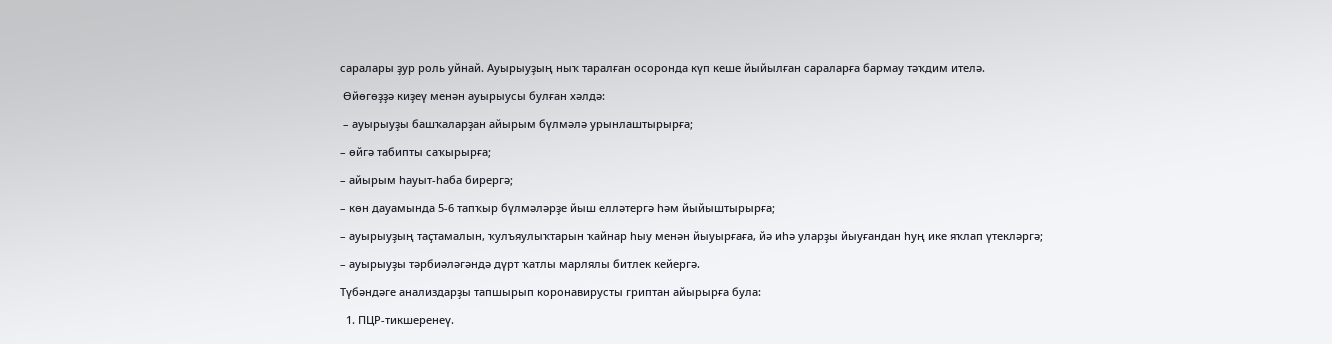саралары ҙур роль уйнай. Ауырыуҙың ныҡ таралған осоронда күп кеше йыйылған сараларға бармау тәҡдим ителә.

 Өйөгөҙҙә киҙеү менән ауырыусы булған хәлдә:

 – ауырыуҙы башҡаларҙан айырым бүлмәлә урынлаштырырға;

– өйгә табипты саҡырырға;

– айырым һауыт-һаба бирергә;

– көн дауамында 5-6 тапҡыр бүлмәләрҙе йыш елләтергә һәм йыйыштырырға;

– ауырыуҙың таҫтамалын, ҡулъяулыҡтарын ҡайнар һыу менән йыуырғаға, йә иһә уларҙы йыуғандан һуң ике яҡлап үтекләргә;

– ауырыуҙы тәрбиәләгәндә дүрт ҡатлы марлялы битлек кейергә.

Түбәндәге анализдарҙы тапшырып коронавирусты гриптан айырырға була:

  1. ПЦР-тикшеренеү.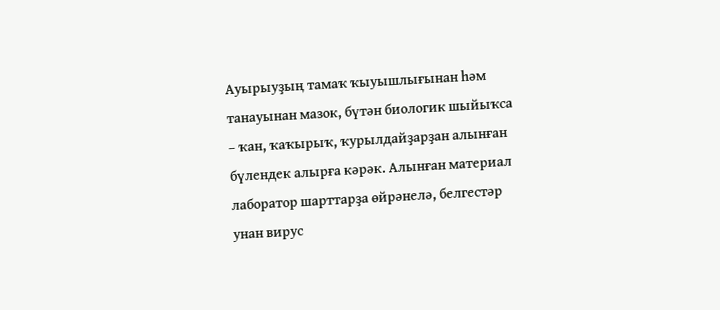Ауырыуҙың тамаҡ ҡыуышлығынан һәм танауынан мазок, бүтән биологик шыйыҡса – ҡан, ҡаҡырыҡ, ҡурылдайҙарҙан алынған бүлендек алырға кәрәк. Алынған материал лаборатор шарттарҙа өйрәнелә, белгестәр унан вирус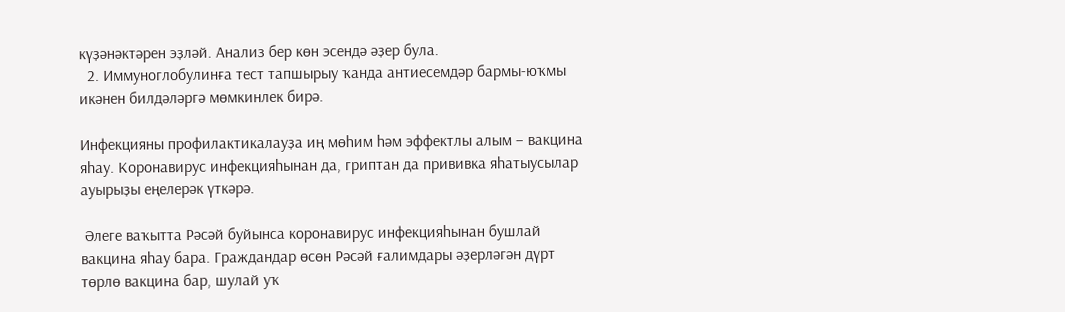күҙәнәктәрен эҙләй. Анализ бер көн эсендә әҙер була.
  2. Иммуноглобулинға тест тапшырыу ҡанда антиесемдәр бармы-юҡмы икәнен билдәләргә мөмкинлек бирә.

Инфекцияны профилактикалауҙа иң мөһим һәм эффектлы алым – вакцина яһау. Коронавирус инфекцияһынан да, гриптан да прививка яһатыусылар ауырыҙы еңелерәк үткәрә.

 Әлеге ваҡытта Рәсәй буйынса коронавирус инфекцияһынан бушлай вакцина яһау бара. Граждандар өсөн Рәсәй ғалимдары әҙерләгән дүрт төрлө вакцина бар, шулай уҡ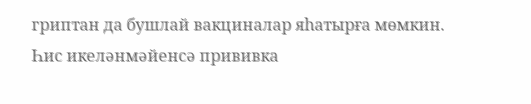гриптан да бушлай вакциналар яһатырға мөмкин. Һис икеләнмәйенсә прививка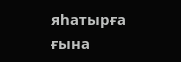яһатырға ғына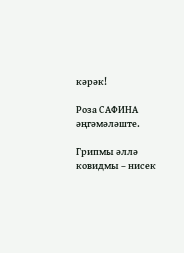кәрәк!

Роза САФИНА әңгәмәләште.

Грипмы әллә ковидмы – нисек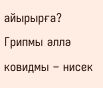айырырға?
Грипмы әллә ковидмы – нисек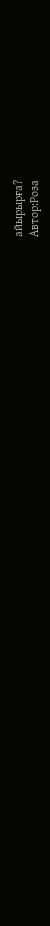айырырға?
Автор:Роза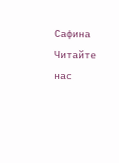Сафина
Читайте нас